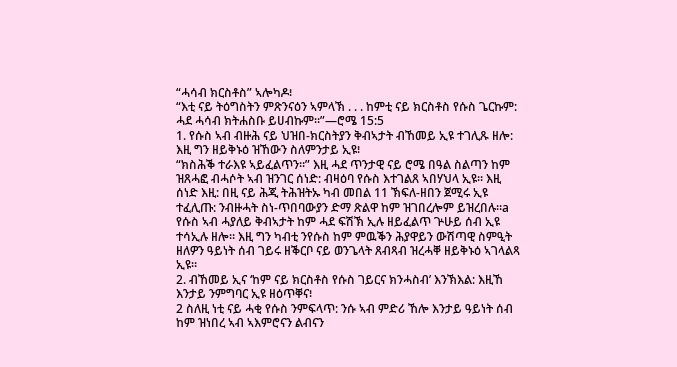“ሓሳብ ክርስቶስ” ኣሎካዶ፧
“እቲ ናይ ትዕግስትን ምጽንናዕን ኣምላኽ . . . ከምቲ ናይ ክርስቶስ የሱስ ጌርኩም: ሓደ ሓሳብ ክትሐስቡ ይሀብኩም።”—ሮሜ 15:5
1. የሱስ ኣብ ብዙሕ ናይ ህዝበ-ክርስትያን ቅብኣታት ብኸመይ ኢዩ ተገሊጹ ዘሎ: እዚ ግን ዘይቅኑዕ ዝኸውን ስለምንታይ ኢዩ፧
“ክስሕቕ ተራእዩ ኣይፈልጥን።” እዚ ሓደ ጥንታዊ ናይ ሮሜ በዓል ስልጣን ከም ዝጸሓፎ ብሓሶት ኣብ ዝንገር ሰነድ: ብዛዕባ የሱስ እተገልጸ ኣበሃህላ ኢዩ። እዚ ሰነድ እዚ: በዚ ናይ ሕጂ ትሕዝትኡ ካብ መበል 11 ኽፍለ-ዘበን ጀሚሩ ኢዩ ተፈሊጡ: ንብዙሓት ስነ-ጥበባውያን ድማ ጽልዋ ከም ዝገበረሎም ይዝረበሉ።a የሱስ ኣብ ሓያለይ ቅብኣታት ከም ሓደ ፍሽኽ ኢሉ ዘይፈልጥ ጕሁይ ሰብ ኢዩ ተሳኢሉ ዘሎ። እዚ ግን ካብቲ ንየሱስ ከም ምዉቕን ሕያዋይን ውሽጣዊ ስምዒት ዘለዎን ዓይነት ሰብ ገይሩ ዘቕርቦ ናይ ወንጌላት ጸብጻብ ዝረሓቐ ዘይቅኑዕ ኣገላልጻ ኢዩ።
2. ብኸመይ ኢና ‘ከም ናይ ክርስቶስ የሱስ ገይርና ክንሓስብ’ እንኽእል: እዚኸ እንታይ ንምግባር ኢዩ ዘዕጥቐና፧
2 ስለዚ ነቲ ናይ ሓቂ የሱስ ንምፍላጥ: ንሱ ኣብ ምድሪ ኸሎ እንታይ ዓይነት ሰብ ከም ዝነበረ ኣብ ኣእምሮናን ልብናን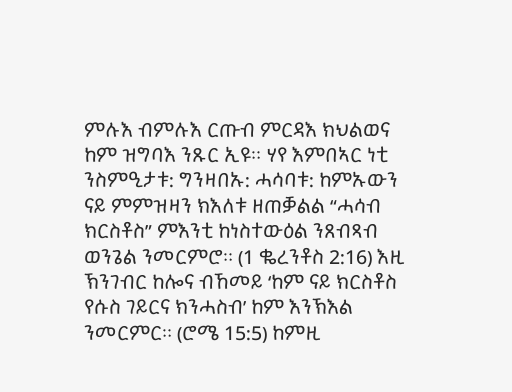ምሉእ ብምሉእ ርጡብ ምርዳእ ክህልወና ከም ዝግባእ ንጹር ኢዩ። ሃየ እምበኣር ነቲ ንስምዒታቱ: ግንዛበኡ: ሓሳባቱ: ከምኡውን ናይ ምምዝዛን ክእለቱ ዘጠቓልል “ሓሳብ ክርስቶስ” ምእንቲ ከነስተውዕል ንጸብጻብ ወንጌል ንመርምሮ። (1 ቈረንቶስ 2:16) እዚ ኽንገብር ከሎና ብኸመይ ‘ከም ናይ ክርስቶስ የሱስ ገይርና ክንሓስብ’ ከም እንኽእል ንመርምር። (ሮሜ 15:5) ከምዚ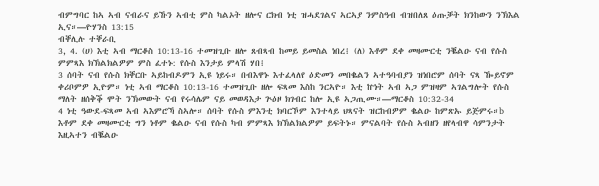ብምግባር ከኣ ኣብ ናብራና ይኹን ኣብቲ ምስ ካልኦት ዘሎና ርክብ ነቲ ዝሓደገልና ኣርኣያ ንምስዓብ ብዝበለጸ ዕጡቓት ክንከውን ንኽእል ኢና።—ዮሃንስ 13:15
ብቐሊሉ ተቐራቢ
3, 4. (ሀ) እቲ ኣብ ማርቆስ 10:13-16 ተመዝጊቡ ዘሎ ጸብጻብ ከመይ ይመስል ነበረ፧ (ለ) እቶም ደቀ መዛሙርቲ ንቘልዑ ናብ የሱስ ምምጻእ ክኽልክልዎም ምስ ፈተኑ: የሱስ እንታይ ምላሽ ሃበ፧
3 ሰባት ናብ የሱስ ክቐርቡ ኣይከብዶምን ኢዩ ነይሩ። በብእዋኑ እተፈላለየ ዕድመን መበቈልን ኣተዓባብያን ዝነበሮም ሰባት ናጻ ዀይኖም ቀሪቦምዎ ኢዮም። ነቲ ኣብ ማርቆስ 10:13-16 ተመዝጊቡ ዘሎ ፍጻመ እስከ ንርኣዮ። እቲ ኵነት ኣብ ኣጋ ምዝዛም ኣገልግሎት የሱስ ማለት ዘሰቅቕ ሞት ንኽመውት ናብ የሩሳሌም ናይ መወዳእታ ጕዕዞ ክገብር ከሎ ኢዩ ኣጋጢሙ።—ማርቆስ 10:32-34
4 ነቲ ዓውደ-ፍጻመ ኣብ ኣእምሮኻ ስኣሎ። ሰባት የሱስ ምእንቲ ክባርኾም እንተላይ ህጻናት ዝርከብዎም ቈልዑ ከምጽኡ ይጅምሩ።b እቶም ደቀ መዛሙርቲ ግን ነቶም ቈልዑ ናብ የሱስ ካብ ምምጻእ ክኽልክልዎም ይፍትኑ። ምናልባት የሱስ ኣብዘን ዘየላብዋ ሳምንታት እዚኣተን ብቘልዑ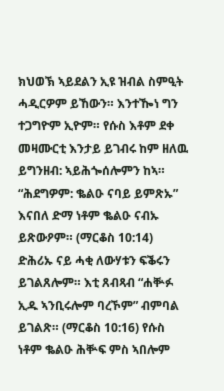ክህወኽ ኣይደልን ኢዩ ዝብል ስምዒት ሓዲርዎም ይኸውን። እንተዀነ ግን ተጋግዮም ኢዮም። የሱስ እቶም ደቀ መዛሙርቲ እንታይ ይገብሩ ከም ዘለዉ ይግንዘብ: ኣይሕጐሰሎምን ከኣ። “ሕደግዎም: ቈልዑ ናባይ ይምጽኡ” እናበለ ድማ ነቶም ቈልዑ ናብኡ ይጽውዖም። (ማርቆስ 10:14) ድሕሪኡ ናይ ሓቂ ለውሃቱን ፍቕሩን ይገልጸሎም። እቲ ጸብጻብ “ሐቝፉ ኢዱ ኣንቢሩሎም ባረኾም” ብምባል ይገልጽ። (ማርቆስ 10:16) የሱስ ነቶም ቈልዑ ሕቝፍ ምስ ኣበሎም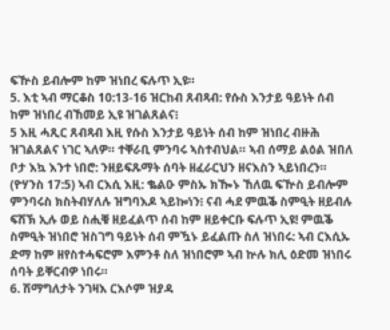ፍዅስ ይብሎም ከም ዝነበረ ፍሉጥ ኢዩ።
5. እቲ ኣብ ማርቆስ 10:13-16 ዝርከብ ጸብጻብ: የሱስ እንታይ ዓይነት ሰብ ከም ዝነበረ ብኸመይ ኢዩ ዝገልጸልና፧
5 እዚ ሓጺር ጸብጻብ እዚ የሱስ እንታይ ዓይነት ሰብ ከም ዝነበረ ብዙሕ ዝገልጸልና ነገር ኣለዎ። ተቐራቢ ምንባሩ ኣስተብህል። ኣብ ሰማይ ልዕል ዝበለ ቦታ እኳ እንተ ነበሮ: ንዘይፍጹማት ሰባት ዘፈራርህን ዘናእስን ኣይነበረን። (ዮሃንስ 17:5) ኣብ ርእሲ እዚ: ቈልዑ ምስኡ ክዀኑ ኸለዉ ፍዅስ ይብሎም ምንባሩስ ክስትብሃለሉ ዝግባእዶ ኣይኰነን፧ ናብ ሓደ ምዉቕ ስምዒት ዘይብሉ ፍሽኽ ኢሉ ወይ ስሒቑ ዘይፈልጥ ሰብ ከም ዘይቀርቡ ፍሉጥ ኢዩ! ምዉቕ ስምዒት ዝነበሮ ዝስገግ ዓይነት ሰብ ምዃኑ ይፈልጡ ስለ ዝነበሩ: ኣብ ርእሲኡ ድማ ከም ዘየስተሓፍሮም እምንቶ ስለ ዝነበሮም ኣብ ኵሉ ክሊ ዕድመ ዝነበሩ ሰባት ይቐርብዎ ነበሩ።
6. ሽማግለታት ንገዛእ ርእሶም ዝያዳ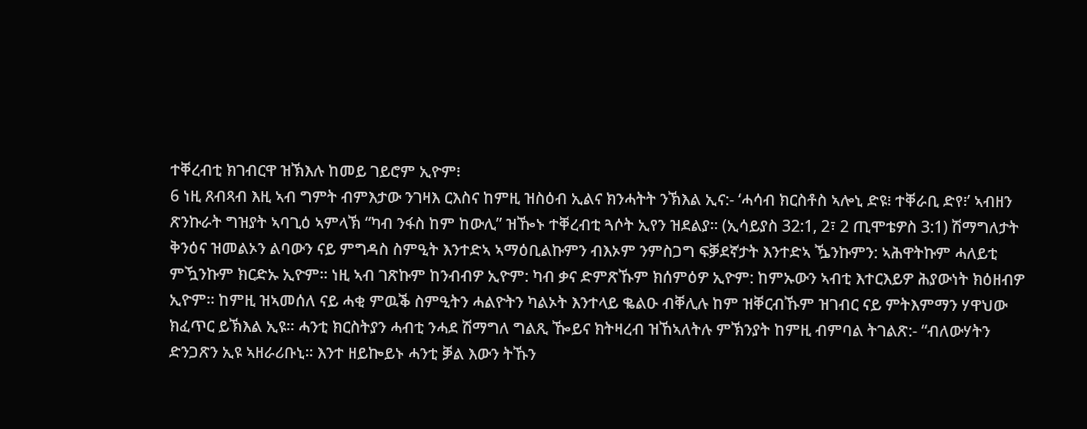ተቐረብቲ ክገብርዋ ዝኽእሉ ከመይ ገይሮም ኢዮም፧
6 ነዚ ጸብጻብ እዚ ኣብ ግምት ብምእታው ንገዛእ ርእስና ከምዚ ዝስዕብ ኢልና ክንሓትት ንኽእል ኢና:- ‘ሓሳብ ክርስቶስ ኣሎኒ ድዩ፧ ተቐራቢ ድየ፧’ ኣብዘን ጽንኩራት ግዝያት ኣባጊዕ ኣምላኽ “ካብ ንፋስ ከም ከውሊ” ዝዀኑ ተቐረብቲ ጓሶት ኢየን ዝደልያ። (ኢሳይያስ 32:1, 2፣ 2 ጢሞቴዎስ 3:1) ሽማግለታት ቅንዕና ዝመልኦን ልባውን ናይ ምግዳስ ስምዒት እንተድኣ ኣማዕቢልኩምን ብእኦም ንምስጋግ ፍቓደኛታት እንተድኣ ዄንኩምን: ኣሕዋትኩም ሓለይቲ ምዃንኩም ክርድኡ ኢዮም። ነዚ ኣብ ገጽኩም ከንብብዎ ኢዮም: ካብ ቃና ድምጽኹም ክሰምዕዎ ኢዮም: ከምኡውን ኣብቲ እተርእይዎ ሕያውነት ክዕዘብዎ ኢዮም። ከምዚ ዝኣመሰለ ናይ ሓቂ ምዉቕ ስምዒትን ሓልዮትን ካልኦት እንተላይ ቈልዑ ብቐሊሉ ከም ዝቐርብኹም ዝገብር ናይ ምትእምማን ሃዋህው ክፈጥር ይኽእል ኢዩ። ሓንቲ ክርስትያን ሓብቲ ንሓደ ሽማግለ ግልጺ ዀይና ክትዛረብ ዝኸኣለትሉ ምኽንያት ከምዚ ብምባል ትገልጽ:- “ብለውሃትን ድንጋጽን ኢዩ ኣዘራሪቡኒ። እንተ ዘይኰይኑ ሓንቲ ቓል እውን ትኹን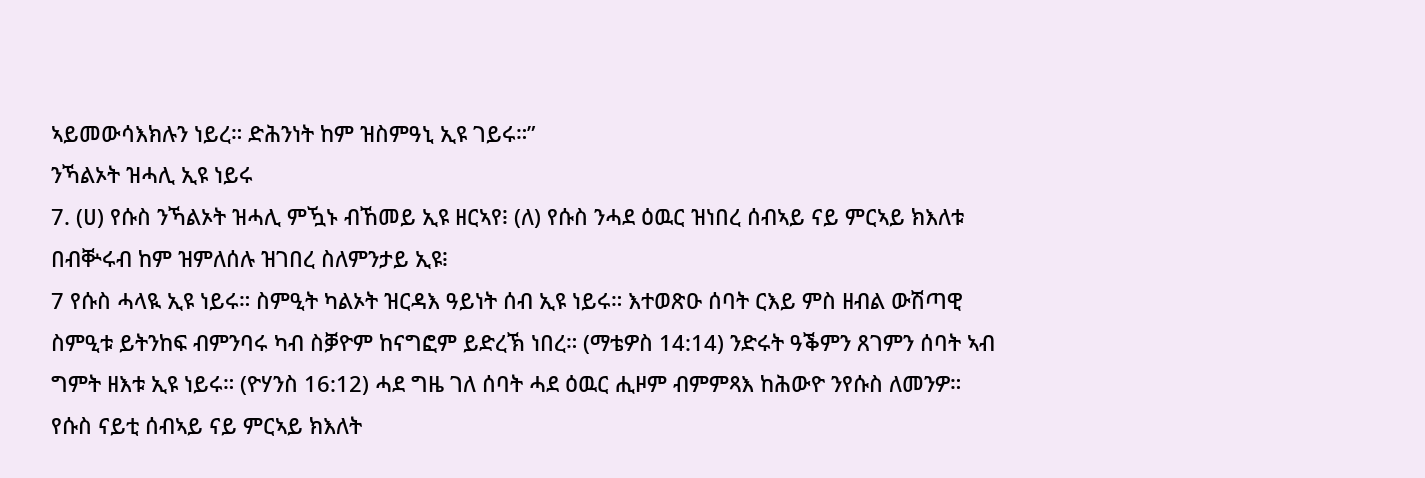ኣይመውሳእክሉን ነይረ። ድሕንነት ከም ዝስምዓኒ ኢዩ ገይሩ።”
ንኻልኦት ዝሓሊ ኢዩ ነይሩ
7. (ሀ) የሱስ ንኻልኦት ዝሓሊ ምዃኑ ብኸመይ ኢዩ ዘርኣየ፧ (ለ) የሱስ ንሓደ ዕዉር ዝነበረ ሰብኣይ ናይ ምርኣይ ክእለቱ በብቝሩብ ከም ዝምለሰሉ ዝገበረ ስለምንታይ ኢዩ፧
7 የሱስ ሓላዪ ኢዩ ነይሩ። ስምዒት ካልኦት ዝርዳእ ዓይነት ሰብ ኢዩ ነይሩ። እተወጽዑ ሰባት ርእይ ምስ ዘብል ውሽጣዊ ስምዒቱ ይትንከፍ ብምንባሩ ካብ ስቓዮም ከናግፎም ይድረኽ ነበረ። (ማቴዎስ 14:14) ንድሩት ዓቕምን ጸገምን ሰባት ኣብ ግምት ዘእቱ ኢዩ ነይሩ። (ዮሃንስ 16:12) ሓደ ግዜ ገለ ሰባት ሓደ ዕዉር ሒዞም ብምምጻእ ከሕውዮ ንየሱስ ለመንዎ። የሱስ ናይቲ ሰብኣይ ናይ ምርኣይ ክእለት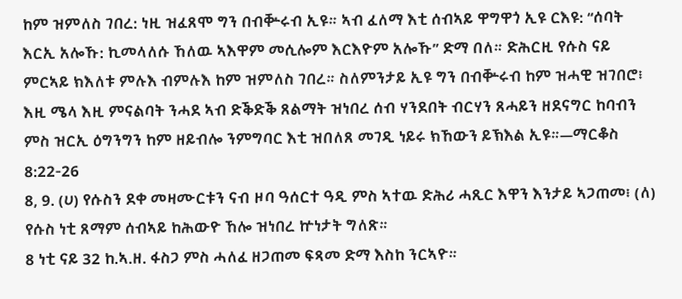ከም ዝምለስ ገበረ: ነዚ ዝፈጸሞ ግን በብቝሩብ ኢዩ። ኣብ ፈለማ እቲ ሰብኣይ ዋግዋጎ ኢዩ ርእዩ: “ሰባት እርኢ አሎኹ: ኪመላለሱ ኸለዉ ኣእዋም መሲሎም እርእዮም አሎኹ” ድማ በለ። ድሕርዚ የሱስ ናይ ምርኣይ ክእለቱ ምሉእ ብምሉእ ከም ዝምለስ ገበረ። ስለምንታይ ኢዩ ግን በብቝሩብ ከም ዝሓዊ ዝገበሮ፧ እዚ ሜላ እዚ ምናልባት ንሓደ ኣብ ድቕድቕ ጸልማት ዝነበረ ሰብ ሃንደበት ብርሃን ጸሓይን ዘደናግር ከባብን ምስ ዝርኢ ዕግንግን ከም ዘይብሎ ንምግባር እቲ ዝበለጸ መገዲ ነይሩ ክኸውን ይኽእል ኢዩ።—ማርቆስ 8:22-26
8, 9. (ሀ) የሱስን ደቀ መዛሙርቱን ናብ ዞባ ዓሰርተ ዓዲ ምስ ኣተዉ ድሕሪ ሓጺር እዋን እንታይ ኣጋጠመ፧ (ለ) የሱስ ነቲ ጸማም ሰብኣይ ከሕውዮ ኸሎ ዝነበረ ኵነታት ግለጽ።
8 ነቲ ናይ 32 ከ.ኣ.ዘ. ፋስጋ ምስ ሓለፈ ዘጋጠመ ፍጻመ ድማ እስከ ንርኣዮ።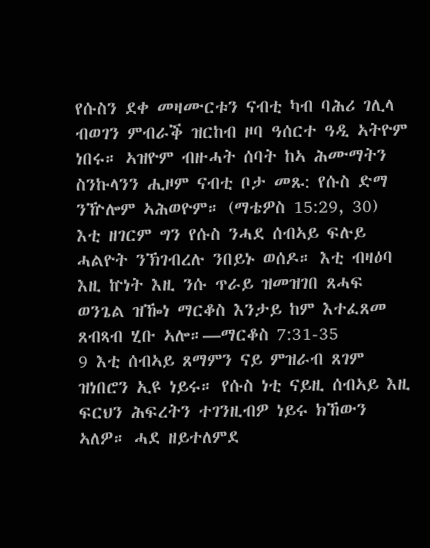የሱስን ደቀ መዛሙርቱን ናብቲ ካብ ባሕሪ ገሊላ ብወገን ምብራቕ ዝርከብ ዞባ ዓሰርተ ዓዲ ኣትዮም ነበሩ። ኣዝዮም ብዙሓት ሰባት ከኣ ሕሙማትን ስንኩላንን ሒዞም ናብቲ ቦታ መጹ: የሱስ ድማ ንዅሎም ኣሕወዮም። (ማቴዎስ 15:29, 30) እቲ ዘገርም ግን የሱስ ንሓደ ሰብኣይ ፍሉይ ሓልዮት ንኽገብረሉ ንበይኑ ወሰዶ። እቲ ብዛዕባ እዚ ኵነት እዚ ንሱ ጥራይ ዝመዝገበ ጸሓፍ ወንጌል ዝዀነ ማርቆስ እንታይ ከም እተፈጸመ ጸብጻብ ሂቡ ኣሎ።—ማርቆስ 7:31-35
9 እቲ ሰብኣይ ጸማምን ናይ ምዝራብ ጸገም ዝነበሮን ኢዩ ነይሩ። የሱስ ነቲ ናይዚ ሰብኣይ እዚ ፍርህን ሕፍረትን ተገንዚብዎ ነይሩ ክኸውን ኣለዎ። ሓደ ዘይተለምደ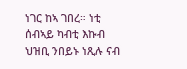ነገር ከኣ ገበረ። ነቲ ሰብኣይ ካብቲ እኩብ ህዝቢ ንበይኑ ነጺሉ ናብ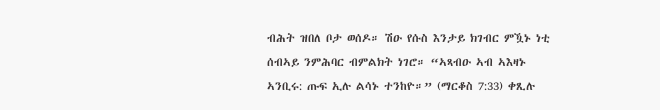ብሕት ዝበለ ቦታ ወሰዶ። ሽዑ የሱስ እንታይ ክገብር ምዃኑ ነቲ ሰብኣይ ንምሕባር ብምልክት ነገሮ። “ኣጻብዑ ኣብ ኣእዛኑ ኣንቢሩ: ጡፍ ኢሉ ልሳኑ ተንከዮ።” (ማርቆስ 7:33) ቀጺሉ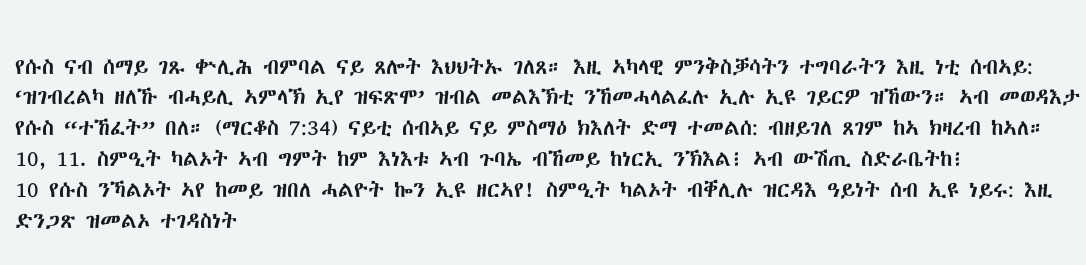የሱስ ናብ ሰማይ ገጹ ቍሊሕ ብምባል ናይ ጸሎት እህህትኡ ገለጸ። እዚ ኣካላዊ ምንቅስቓሳትን ተግባራትን እዚ ነቲ ሰብኣይ: ‘ዝገብረልካ ዘለኹ ብሓይሊ ኣምላኽ ኢየ ዝፍጽሞ’ ዝብል መልእኽቲ ንኸመሓላልፈሉ ኢሉ ኢዩ ገይርዎ ዝኸውን። ኣብ መወዳእታ የሱስ “ተኸፈት” በለ። (ማርቆስ 7:34) ናይቲ ሰብኣይ ናይ ምስማዕ ክእለት ድማ ተመልሰ: ብዘይገለ ጸገም ከኣ ክዛረብ ከኣለ።
10, 11. ስምዒት ካልኦት ኣብ ግምት ከም እነእቱ ኣብ ጉባኤ ብኸመይ ከነርኢ ንኽእል፧ ኣብ ውሽጢ ስድራቤትከ፧
10 የሱስ ንኻልኦት ኣየ ከመይ ዝበለ ሓልዮት ኰን ኢዩ ዘርኣየ! ስምዒት ካልኦት ብቐሊሉ ዝርዳእ ዓይነት ሰብ ኢዩ ነይሩ: እዚ ድንጋጽ ዝመልኦ ተገዳስነት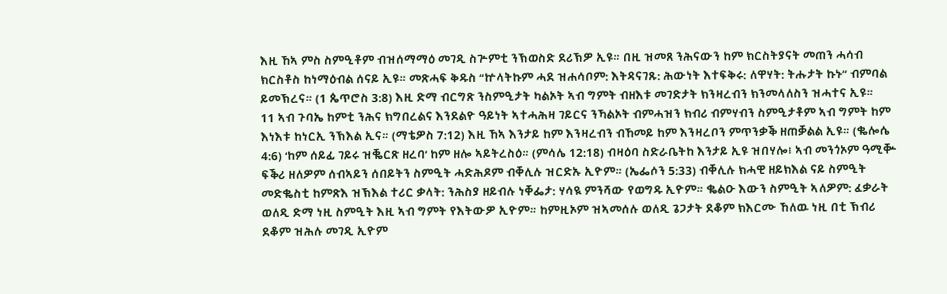እዚ ኸኣ ምስ ስምዒቶም ብዝሰማማዕ መገዲ ስጕምቲ ንኽወስድ ደሪኽዎ ኢዩ። በዚ ዝመጸ ንሕናውን ከም ክርስትያናት መጠን ሓሳብ ክርስቶስ ከነማዕብል ሰናይ ኢዩ። መጽሓፍ ቅዱስ “ኵላትኩም ሓደ ዝሐሳቦም: እትዳናገጹ: ሕውነት እተፍቅሩ: ለዋሃት: ትሑታት ኩኑ” ብምባል ይመኽረና። (1 ጴጥሮስ 3:8) እዚ ድማ ብርግጽ ንስምዒታት ካልኦት ኣብ ግምት ብዘእቱ መገድታት ክንዛረብን ክንመላለስን ዝሓተና ኢዩ።
11 ኣብ ጉባኤ ከምቲ ንሕና ክግበረልና እንደልዮ ዓይነት ኣተሓሕዛ ገይርና ንኻልኦት ብምሓዝን ክብሪ ብምሃብን ስምዒታቶም ኣብ ግምት ከም እነእቱ ከነርኢ ንኽእል ኢና። (ማቴዎስ 7:12) እዚ ኸኣ እንታይ ከም እንዛረብን ብኸመይ ከም እንዛረቦን ምጥንቃቕ ዘጠቓልል ኢዩ። (ቈሎሴ 4:6) ‘ከም ሰይፊ ገይሩ ዝቘርጽ ዘረባ’ ከም ዘሎ ኣይትረስዕ። (ምሳሌ 12:18) ብዛዕባ ስድራቤትከ እንታይ ኢዩ ዝበሃሎ፧ ኣብ መንጎኦም ዓሚቝ ፍቕሪ ዘለዎም ሰብኣይን ሰበይትን ስምዒት ሓድሕዶም ብቐሊሉ ዝርድኡ ኢዮም። (ኤፌሶን 5:33) ብቐሊሉ ክሓዊ ዘይክእል ናይ ስምዒት መድቈስቲ ከምጽእ ዝኽእል ተሪር ቃላት: ንሕስያ ዘይብሉ ነቐፌታ: ሃሳዪ ምንሻው የወግዱ ኢዮም። ቈልዑ እውን ስምዒት ኣለዎም: ፈቃራት ወለዲ ድማ ነዚ ስምዒት እዚ ኣብ ግምት የእትውዎ ኢዮም። ከምዚኦም ዝኣመሰሉ ወለዲ ጌጋታት ደቆም ክእርሙ ኸለዉ ነዚ በቲ ኽብሪ ደቆም ዝሕሉ መገዲ ኢዮም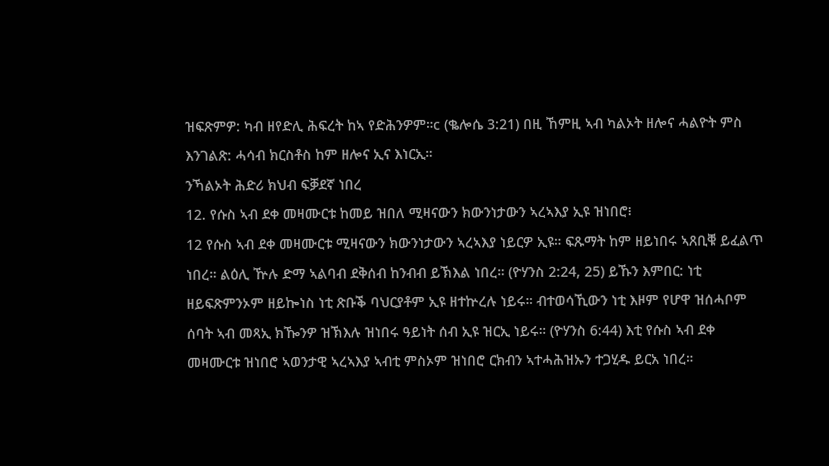ዝፍጽምዎ: ካብ ዘየድሊ ሕፍረት ከኣ የድሕንዎም።c (ቈሎሴ 3:21) በዚ ኸምዚ ኣብ ካልኦት ዘሎና ሓልዮት ምስ እንገልጽ: ሓሳብ ክርስቶስ ከም ዘሎና ኢና እነርኢ።
ንኻልኦት ሕድሪ ክህብ ፍቓደኛ ነበረ
12. የሱስ ኣብ ደቀ መዛሙርቱ ከመይ ዝበለ ሚዛናውን ክውንነታውን ኣረኣእያ ኢዩ ዝነበሮ፧
12 የሱስ ኣብ ደቀ መዛሙርቱ ሚዛናውን ክውንነታውን ኣረኣእያ ነይርዎ ኢዩ። ፍጹማት ከም ዘይነበሩ ኣጸቢቑ ይፈልጥ ነበረ። ልዕሊ ዅሉ ድማ ኣልባብ ደቅሰብ ከንብብ ይኽእል ነበረ። (ዮሃንስ 2:24, 25) ይኹን እምበር: ነቲ ዘይፍጽምንኦም ዘይኰነስ ነቲ ጽቡቕ ባህርያቶም ኢዩ ዘተኵረሉ ነይሩ። ብተወሳኺውን ነቲ እዞም የሆዋ ዝሰሓቦም ሰባት ኣብ መጻኢ ክዀንዎ ዝኽእሉ ዝነበሩ ዓይነት ሰብ ኢዩ ዝርኢ ነይሩ። (ዮሃንስ 6:44) እቲ የሱስ ኣብ ደቀ መዛሙርቱ ዝነበሮ ኣወንታዊ ኣረኣእያ ኣብቲ ምስኦም ዝነበሮ ርክብን ኣተሓሕዝኡን ተጋሂዱ ይርአ ነበረ።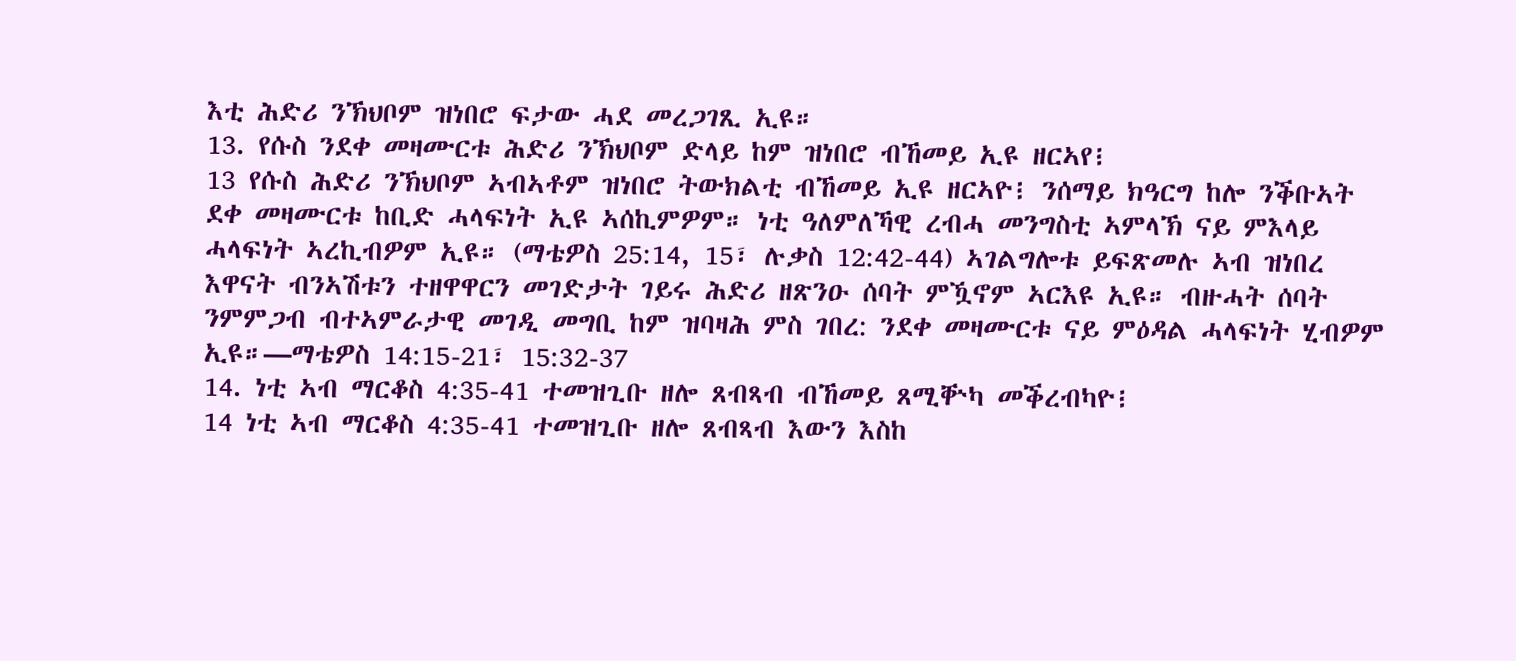እቲ ሕድሪ ንኽህቦም ዝነበሮ ፍታው ሓደ መረጋገጺ ኢዩ።
13. የሱስ ንደቀ መዛሙርቱ ሕድሪ ንኽህቦም ድላይ ከም ዝነበሮ ብኸመይ ኢዩ ዘርኣየ፧
13 የሱስ ሕድሪ ንኽህቦም ኣብኣቶም ዝነበሮ ትውክልቲ ብኸመይ ኢዩ ዘርኣዮ፧ ንሰማይ ክዓርግ ከሎ ንቕቡኣት ደቀ መዛሙርቱ ከቢድ ሓላፍነት ኢዩ ኣሰኪምዎም። ነቲ ዓለምለኻዊ ረብሓ መንግስቲ ኣምላኽ ናይ ምእላይ ሓላፍነት ኣረኪብዎም ኢዩ። (ማቴዎስ 25:14, 15፣ ሉቃስ 12:42-44) ኣገልግሎቱ ይፍጽመሉ ኣብ ዝነበረ እዋናት ብንኣሽቱን ተዘዋዋርን መገድታት ገይሩ ሕድሪ ዘጽንዑ ሰባት ምዃኖም ኣርእዩ ኢዩ። ብዙሓት ሰባት ንምምጋብ ብተኣምራታዊ መገዲ መግቢ ከም ዝባዛሕ ምስ ገበረ: ንደቀ መዛሙርቱ ናይ ምዕዳል ሓላፍነት ሂብዎም ኢዩ።—ማቴዎስ 14:15-21፣ 15:32-37
14. ነቲ ኣብ ማርቆስ 4:35-41 ተመዝጊቡ ዘሎ ጸብጻብ ብኸመይ ጸሚቝካ መቕረብካዮ፧
14 ነቲ ኣብ ማርቆስ 4:35-41 ተመዝጊቡ ዘሎ ጸብጻብ እውን እስከ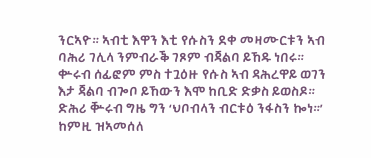ንርኣዮ። ኣብቲ እዋን እቲ የሱስን ደቀ መዛሙርቱን ኣብ ባሕሪ ገሊላ ንምብራቕ ገጾም ብጃልባ ይኸዱ ነበሩ። ቍሩብ ሰፊፎም ምስ ተጓዕዙ የሱስ ኣብ ዳሕረዋይ ወገን እታ ጃልባ ብጐቦ ይኸውን እሞ ከቢድ ድቃስ ይወስዶ። ድሕሪ ቝሩብ ግዜ ግን ‘ህቦብላን ብርቱዕ ንፋስን ኰነ።’ ከምዚ ዝኣመሰለ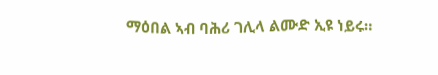ማዕበል ኣብ ባሕሪ ገሊላ ልሙድ ኢዩ ነይሩ።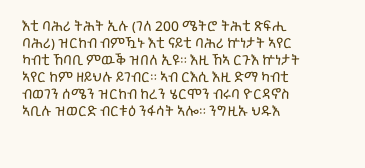እቲ ባሕሪ ትሕት ኢሉ (ገለ 200 ሜትሮ ትሕቲ ጽፍሒ ባሕሪ) ዝርከብ ብምዃኑ እቲ ናይቲ ባሕሪ ኵነታት ኣየር ካብቲ ኸባቢ ምዉቕ ዝበለ ኢዩ። እዚ ኸኣ ርጉእ ኵነታት ኣየር ከም ዘይህሉ ይገብር። ኣብ ርእሲ እዚ ድማ ካብቲ ብወገን ሰሜን ዝርከብ ከረን ሄርሞን ብሩባ ዮርዳኖስ ኣቢሉ ዝወርድ ብርቱዕ ንፋሳት ኣሎ። ንግዚኡ ህዱእ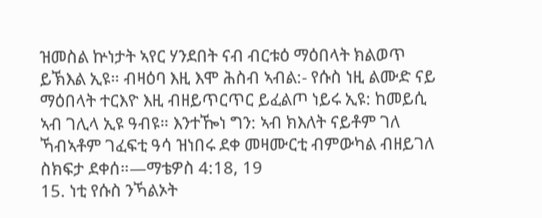ዝመስል ኵነታት ኣየር ሃንደበት ናብ ብርቱዕ ማዕበላት ክልወጥ ይኽእል ኢዩ። ብዛዕባ እዚ እሞ ሕስብ ኣብል:- የሱስ ነዚ ልሙድ ናይ ማዕበላት ተርእዮ እዚ ብዘይጥርጥር ይፈልጦ ነይሩ ኢዩ: ከመይሲ ኣብ ገሊላ ኢዩ ዓብዩ። እንተዀነ ግን: ኣብ ክእለት ናይቶም ገለ ኻብኣቶም ገፈፍቲ ዓሳ ዝነበሩ ደቀ መዛሙርቲ ብምውካል ብዘይገለ ስክፍታ ደቀሰ።—ማቴዎስ 4:18, 19
15. ነቲ የሱስ ንኻልኦት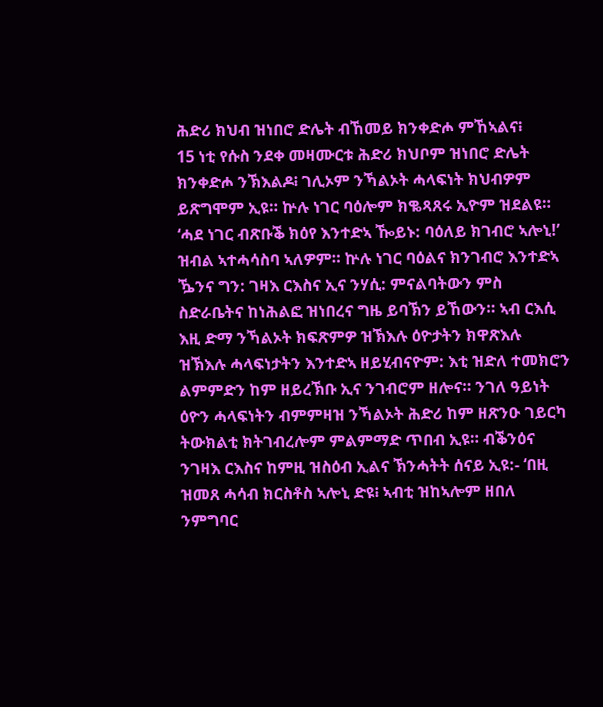ሕድሪ ክህብ ዝነበሮ ድሌት ብኸመይ ክንቀድሖ ምኸኣልና፧
15 ነቲ የሱስ ንደቀ መዛሙርቱ ሕድሪ ክህቦም ዝነበሮ ድሌት ክንቀድሖ ንኽእልዶ፧ ገሊኦም ንኻልኦት ሓላፍነት ክህብዎም ይጽግሞም ኢዩ። ኵሉ ነገር ባዕሎም ክቈጻጸሩ ኢዮም ዝደልዩ። ‘ሓደ ነገር ብጽቡቕ ክዕየ እንተድኣ ዀይኑ: ባዕለይ ክገብሮ ኣሎኒ!’ ዝብል ኣተሓሳስባ ኣለዎም። ኵሉ ነገር ባዕልና ክንገብሮ እንተድኣ ዄንና ግን: ገዛእ ርእስና ኢና ንሃሲ: ምናልባትውን ምስ ስድራቤትና ከነሕልፎ ዝነበረና ግዜ ይባኽን ይኸውን። ኣብ ርእሲ እዚ ድማ ንኻልኦት ክፍጽምዎ ዝኽእሉ ዕዮታትን ክዋጽእሉ ዝኽእሉ ሓላፍነታትን እንተድኣ ዘይሂብናዮም: እቲ ዝድለ ተመክሮን ልምምድን ከም ዘይረኽቡ ኢና ንገብሮም ዘሎና። ንገለ ዓይነት ዕዮን ሓላፍነትን ብምምዛዝ ንኻልኦት ሕድሪ ከም ዘጽንዑ ገይርካ ትውክልቲ ክትገብረሎም ምልምማድ ጥበብ ኢዩ። ብቕንዕና ንገዛእ ርእስና ከምዚ ዝስዕብ ኢልና ኽንሓትት ሰናይ ኢዩ:- ‘በዚ ዝመጸ ሓሳብ ክርስቶስ ኣሎኒ ድዩ፧ ኣብቲ ዝከኣሎም ዘበለ ንምግባር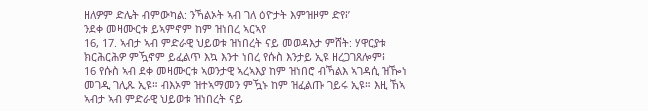ዘለዎም ድሌት ብምውካል: ንኻልኦት ኣብ ገለ ዕዮታት እምዝዞም ድየ፧’
ንደቀ መዛሙርቱ ይኣምኖም ከም ዝነበረ ኣርኣየ
16, 17. ኣብታ ኣብ ምድራዊ ህይወቱ ዝነበረት ናይ መወዳእታ ምሸት: ሃዋርያቱ ክርሕርሕዎ ምዃኖም ይፈልጥ እኳ እንተ ነበረ የሱስ እንታይ ኢዩ ዘረጋገጸሎም፧
16 የሱስ ኣብ ደቀ መዛሙርቱ ኣወንታዊ ኣረኣእያ ከም ዝነበሮ ብኻልእ ኣገዳሲ ዝዀነ መገዲ ገሊጹ ኢዩ። ብእኦም ዝተኣማመን ምዃኑ ከም ዝፈልጡ ገይሩ ኢዩ። እዚ ኸኣ ኣብታ ኣብ ምድራዊ ህይወቱ ዝነበረት ናይ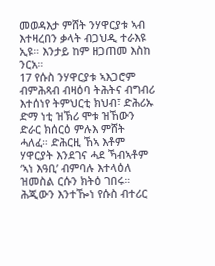መወዳእታ ምሸት ንሃዋርያቱ ኣብ እተዛረበን ቃላት ብጋህዲ ተራእዩ ኢዩ። እንታይ ከም ዘጋጠመ እስከ ንርአ።
17 የሱስ ንሃዋርያቱ ኣእጋሮም ብምሕጻብ ብዛዕባ ትሕትና ብግብሪ እተሰነየ ትምህርቲ ክህብ፣ ድሕሪኡ ድማ ነቲ ዝኽሪ ሞቱ ዝኸውን ድራር ክሰርዕ ምሉእ ምሸት ሓለፈ። ድሕርዚ ኸኣ እቶም ሃዋርያት እንደገና ሓደ ኻብኣቶም ‘ኣነ እዓቢ’ ብምባሉ እተላዕለ ዝመስል ርሱን ክትዕ ገበሩ። ሕጂውን እንተዀነ የሱስ ብተሪር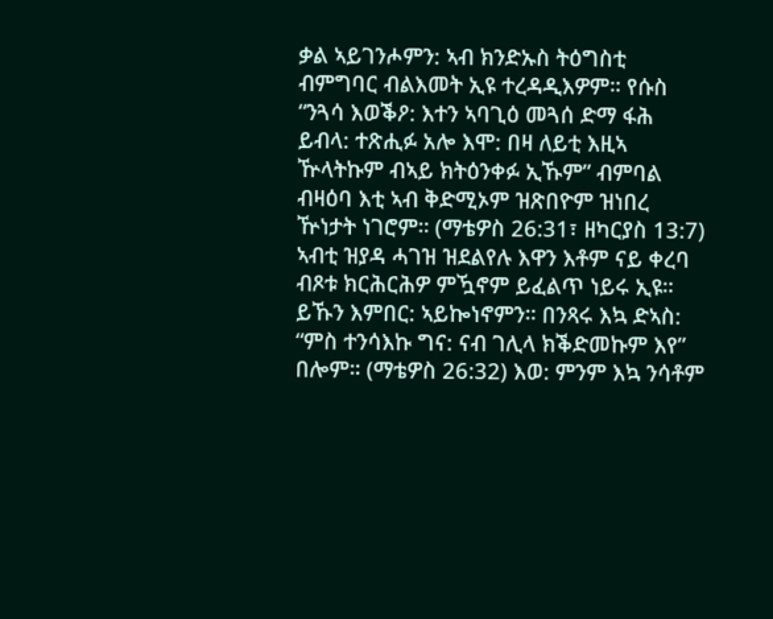ቃል ኣይገንሖምን: ኣብ ክንድኡስ ትዕግስቲ ብምግባር ብልእመት ኢዩ ተረዳዲእዎም። የሱስ “ንጓሳ እወቕዖ: እተን ኣባጊዕ መጓሰ ድማ ፋሕ ይብላ: ተጽሒፉ አሎ እሞ: በዛ ለይቲ እዚኣ ዅላትኩም ብኣይ ክትዕንቀፉ ኢኹም” ብምባል ብዛዕባ እቲ ኣብ ቅድሚኦም ዝጽበዮም ዝነበረ ዅነታት ነገሮም። (ማቴዎስ 26:31፣ ዘካርያስ 13:7) ኣብቲ ዝያዳ ሓገዝ ዝደልየሉ እዋን እቶም ናይ ቀረባ ብጾቱ ክርሕርሕዎ ምዃኖም ይፈልጥ ነይሩ ኢዩ። ይኹን እምበር: ኣይኰነኖምን። በንጻሩ እኳ ድኣስ: “ምስ ተንሳእኩ ግና: ናብ ገሊላ ክቕድመኩም እየ” በሎም። (ማቴዎስ 26:32) እወ: ምንም እኳ ንሳቶም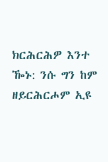ክርሕርሕዎ እንተ ዀኑ: ንሱ ግን ከም ዘይርሕርሖም ኢዩ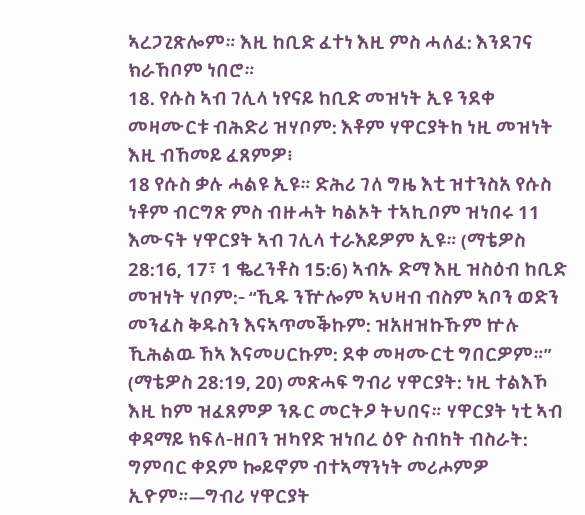ኣረጋጊጽሎም። እዚ ከቢድ ፈተነ እዚ ምስ ሓለፈ: እንደገና ክራኸቦም ነበሮ።
18. የሱስ ኣብ ገሊላ ነየናይ ከቢድ መዝነት ኢዩ ንደቀ መዛሙርቱ ብሕድሪ ዝሃቦም: እቶም ሃዋርያትከ ነዚ መዝነት እዚ ብኸመይ ፈጸምዎ፧
18 የሱስ ቃሉ ሓልዩ ኢዩ። ድሕሪ ገለ ግዜ እቲ ዝተንስአ የሱስ ነቶም ብርግጽ ምስ ብዙሓት ካልኦት ተኣኪቦም ዝነበሩ 11 እሙናት ሃዋርያት ኣብ ገሊላ ተራእይዎም ኢዩ። (ማቴዎስ 28:16, 17፣ 1 ቈረንቶስ 15:6) ኣብኡ ድማ እዚ ዝስዕብ ከቢድ መዝነት ሃቦም:- “ኺዱ ንዅሎም ኣህዛብ ብስም ኣቦን ወድን መንፈስ ቅዱስን እናኣጥመቕኩም: ዝአዘዝኩኹም ኵሉ ኺሕልዉ ኸኣ እናመሀርኩም: ደቀ መዛሙርቲ ግበርዎም።” (ማቴዎስ 28:19, 20) መጽሓፍ ግብሪ ሃዋርያት: ነዚ ተልእኾ እዚ ከም ዝፈጸምዎ ንጹር መርትዖ ትህበና። ሃዋርያት ነቲ ኣብ ቀዳማይ ክፍለ-ዘበን ዝካየድ ዝነበረ ዕዮ ስብከት ብስራት: ግምባር ቀደም ኰይኖም ብተኣማንነት መሪሖምዎ ኢዮም።—ግብሪ ሃዋርያት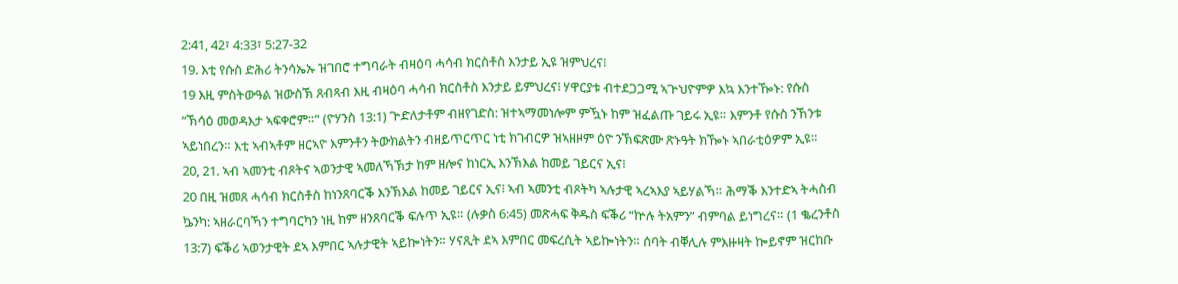2:41, 42፣ 4:33፣ 5:27-32
19. እቲ የሱስ ድሕሪ ትንሳኤኡ ዝገበሮ ተግባራት ብዛዕባ ሓሳብ ክርስቶስ እንታይ ኢዩ ዝምህረና፧
19 እዚ ምስትውዓል ዝውስኽ ጸብጻብ እዚ ብዛዕባ ሓሳብ ክርስቶስ እንታይ ይምህረና፧ ሃዋርያቱ ብተደጋጋሚ ኣጕህዮምዎ እኳ እንተዀኑ: የሱስ “ኽሳዕ መወዳእታ ኣፍቀሮም።” (ዮሃንስ 13:1) ጕድለታቶም ብዘየገድስ: ዝተኣማመነሎም ምዃኑ ከም ዝፈልጡ ገይሩ ኢዩ። እምንቶ የሱስ ንኸንቱ ኣይነበረን። እቲ ኣብኣቶም ዘርኣዮ እምንቶን ትውክልትን ብዘይጥርጥር ነቲ ክገብርዎ ዝኣዘዞም ዕዮ ንኽፍጽሙ ጽኑዓት ክዀኑ ኣበራቲዕዎም ኢዩ።
20, 21. ኣብ ኣመንቲ ብጾትና ኣወንታዊ ኣመለኻኽታ ከም ዘሎና ከነርኢ እንኽእል ከመይ ገይርና ኢና፧
20 በዚ ዝመጸ ሓሳብ ክርስቶስ ከነንጸባርቕ እንኽእል ከመይ ገይርና ኢና፧ ኣብ ኣመንቲ ብጾትካ ኣሉታዊ ኣረኣእያ ኣይሃልኻ። ሕማቕ እንተድኣ ትሓስብ ኴንካ: ኣዘራርባኻን ተግባርካን ነዚ ከም ዘንጸባርቕ ፍሉጥ ኢዩ። (ሉቃስ 6:45) መጽሓፍ ቅዱስ ፍቕሪ “ኵሉ ትአምን” ብምባል ይነግረና። (1 ቈረንቶስ 13:7) ፍቕሪ ኣወንታዊት ደኣ እምበር ኣሉታዊት ኣይኰነትን። ሃናጺት ደኣ እምበር መፍረሲት ኣይኰነትን። ሰባት ብቐሊሉ ምእዙዛት ኰይኖም ዝርከቡ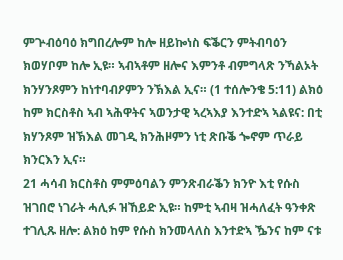ምጕብዕባዕ ክግበረሎም ከሎ ዘይኰነስ ፍቕርን ምትብባዕን ክወሃቦም ከሎ ኢዩ። ኣብኣቶም ዘሎና እምንቶ ብምግላጽ ንኻልኦት ክንሃንጾምን ከነተባብዖምን ንኽእል ኢና። (1 ተሰሎንቄ 5:11) ልክዕ ከም ክርስቶስ ኣብ ኣሕዋትና ኣወንታዊ ኣረኣእያ እንተድኣ ኣልዩና: በቲ ክሃንጾም ዝኽእል መገዲ ክንሕዞምን ነቲ ጽቡቕ ጐኖም ጥራይ ክንርእን ኢና።
21 ሓሳብ ክርስቶስ ምምዕባልን ምንጽብራቕን ክንዮ እቲ የሱስ ዝገበሮ ነገራት ሓሊፉ ዝኸይድ ኢዩ። ከምቲ ኣብዛ ዝሓለፈት ዓንቀጽ ተገሊጹ ዘሎ: ልክዕ ከም የሱስ ክንመላለስ እንተድኣ ዄንና ከም ናቱ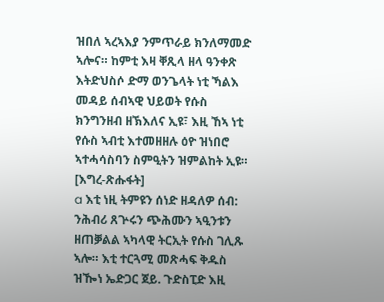ዝበለ ኣረኣእያ ንምጥራይ ክንለማመድ ኣሎና። ከምቲ እዛ ቐጺላ ዘላ ዓንቀጽ እትድህስሶ ድማ ወንጌላት ነቲ ኻልእ መዳይ ሰብኣዊ ህይወት የሱስ ክንግንዘብ ዘኽእለና ኢዩ፣ እዚ ኸኣ ነቲ የሱስ ኣብቲ እተመዘዘሉ ዕዮ ዝነበሮ ኣተሓሳስባን ስምዒትን ዝምልከት ኢዩ።
[እግረ-ጽሑፋት]
a እቲ ነዚ ትምዩን ሰነድ ዘዳለዎ ሰብ: ንሕብሪ ጸጕሩን ጭሕሙን ኣዒንቱን ዘጠቓልል ኣካላዊ ትርኢት የሱስ ገሊጹ ኣሎ። እቲ ተርጓሚ መጽሓፍ ቅዱስ ዝዀነ ኤድጋር ጀይ. ጉድስፒድ እዚ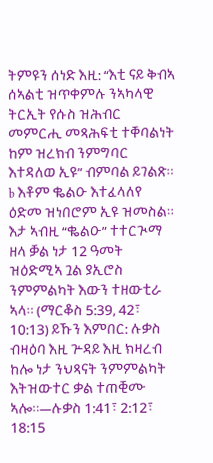ትምዩን ሰነድ እዚ: “እቲ ናይ ቅብኣ ሰኣልቲ ዝጥቀምሉ ንኣካላዊ ትርኢት የሱስ ዝሕብር መምርሒ መጻሕፍቲ ተቐባልነት ከም ዝረክብ ንምግባር እተዳለወ ኢዩ” ብምባል ይገልጽ።
b እቶም ቈልዑ እተፈላለየ ዕድመ ዝነበሮም ኢዩ ዝመስል። እታ ኣብዚ “ቈልዑ” ተተርጒማ ዘላ ቓል ነታ 12 ዓመት ዝዕድሚኣ ጓል ያኢሮስ ንምምልካት እውን ተዘውቲራ ኣላ። (ማርቆስ 5:39, 42፣ 10:13) ይኹን እምበር: ሉቃስ ብዛዕባ እዚ ጕዳይ እዚ ክዛረብ ከሎ ነታ ንህጻናት ንምምልካት እትዝውተር ቃል ተጠቒሙ ኣሎ።—ሉቃስ 1:41፣ 2:12፣ 18:15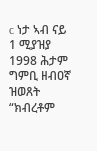c ነታ ኣብ ናይ 1 ሚያዝያ 1998 ሕታም ግምቢ ዘብዐኛ ዝወጸት “ክብረቶም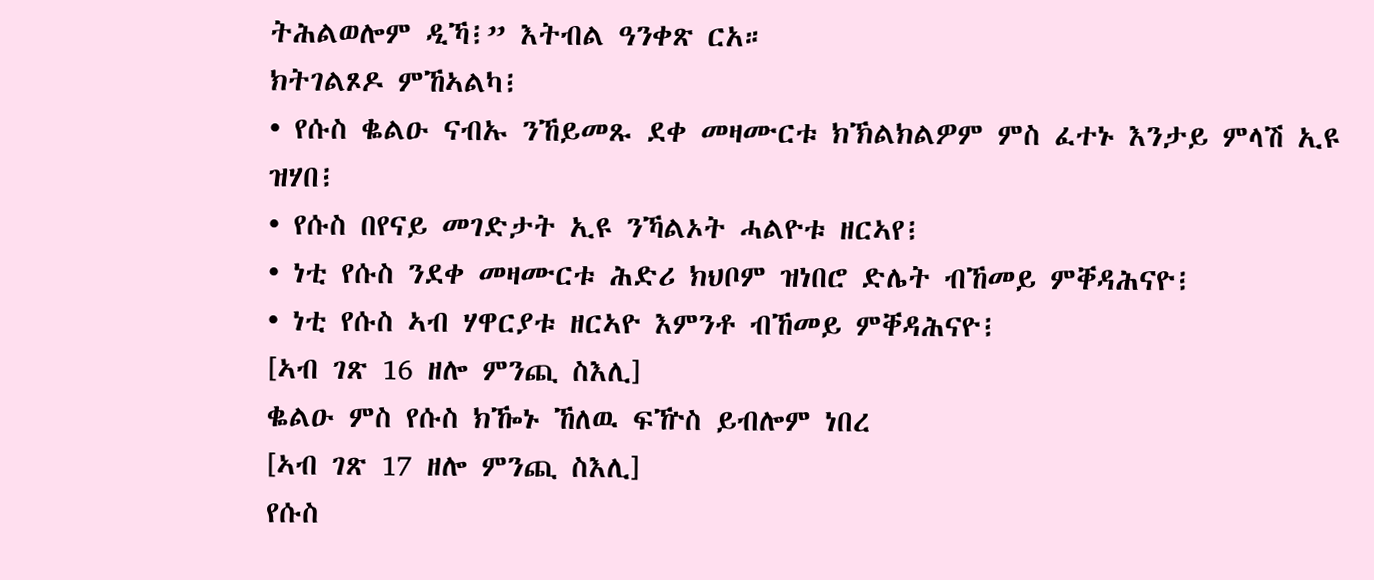ትሕልወሎም ዲኻ፧” እትብል ዓንቀጽ ርአ።
ክትገልጾዶ ምኸኣልካ፧
• የሱስ ቈልዑ ናብኡ ንኸይመጹ ደቀ መዛሙርቱ ክኽልክልዎም ምስ ፈተኑ እንታይ ምላሽ ኢዩ ዝሃበ፧
• የሱስ በየናይ መገድታት ኢዩ ንኻልኦት ሓልዮቱ ዘርኣየ፧
• ነቲ የሱስ ንደቀ መዛሙርቱ ሕድሪ ክህቦም ዝነበሮ ድሌት ብኸመይ ምቐዳሕናዮ፧
• ነቲ የሱስ ኣብ ሃዋርያቱ ዘርኣዮ እምንቶ ብኸመይ ምቐዳሕናዮ፧
[ኣብ ገጽ 16 ዘሎ ምንጪ ስእሊ]
ቈልዑ ምስ የሱስ ክዀኑ ኸለዉ ፍዅስ ይብሎም ነበረ
[ኣብ ገጽ 17 ዘሎ ምንጪ ስእሊ]
የሱስ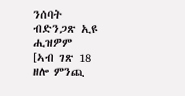ንሰባት ብድንጋጽ ኢዩ ሒዝዎም
[ኣብ ገጽ 18 ዘሎ ምንጪ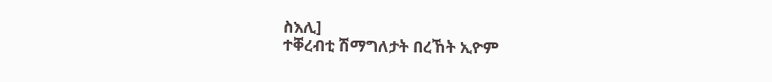ስእሊ]
ተቐረብቲ ሽማግለታት በረኸት ኢዮም